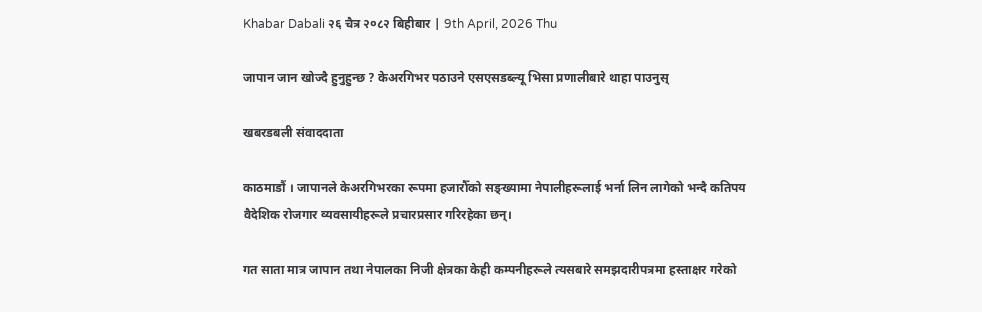Khabar Dabali २६ चैत्र २०८२ बिहीबार | 9th April, 2026 Thu

जापान जान खोज्दै हुनुहुन्छ ? केअरगिभर पठाउने एसएसडब्ल्यू भिसा प्रणालीबारे थाहा पाउनुस्

खबरडबली संवाददाता

काठमाडौं । जापानले केअरगिभरका रूपमा हजारौँको सङ्ख्यामा नेपालीहरूलाई भर्ना लिन लागेको भन्दै कतिपय वैदेशिक रोजगार व्यवसायीहरूले प्रचारप्रसार गरिरहेका छन्।

गत साता मात्र जापान तथा नेपालका निजी क्षेत्रका केही कम्पनीहरूले त्यसबारे समझदारीपत्रमा हस्ताक्षर गरेको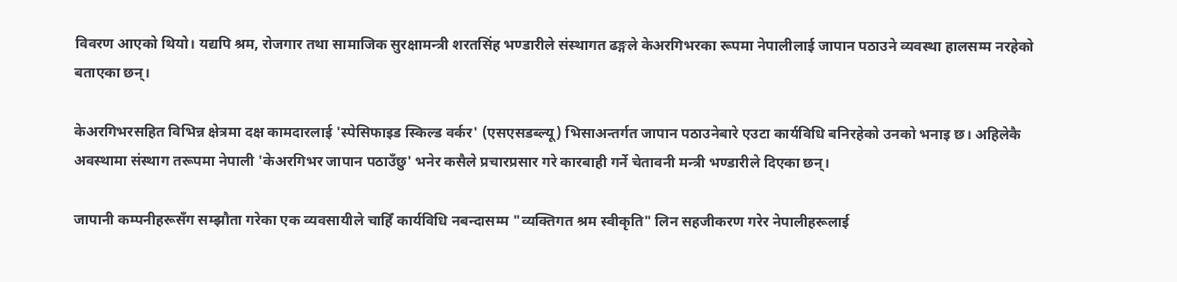विवरण आएको थियो। यद्यपि श्रम, रोजगार तथा सामाजिक सुरक्षामन्त्री शरतसिंह भण्डारीले संस्थागत ढङ्गले केअरगिभरका रूपमा नेपालीलाई जापान पठाउने व्यवस्था हालसम्म नरहेको बताएका छन्।

केअरगिभरसहित विभिन्न क्षेत्रमा दक्ष कामदारलाई 'स्पेसिफाइड स्किल्ड वर्कर' (एसएसडब्ल्यू) भिसाअन्तर्गत जापान पठाउनेबारे एउटा कार्यविधि बनिरहेको उनको भनाइ छ। अहिलेकै अवस्थामा संस्थाग तरूपमा नेपाली 'केअरगिभर जापान पठाउँछु' भनेर कसैले प्रचारप्रसार गरे कारबाही गर्ने चेतावनी मन्त्री भण्डारीले दिएका छन्।

जापानी कम्पनीहरूसँग सम्झौता गरेका एक व्यवसायीले चाहिँ कार्यविधि नबन्दासम्म "व्यक्तिगत श्रम स्वीकृति" लिन सहजीकरण गरेर नेपालीहरूलाई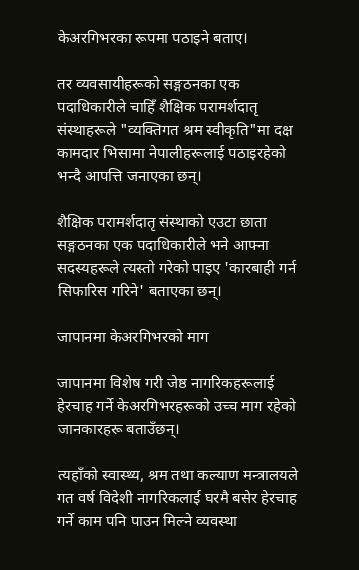केअरगिभरका रूपमा पठाइने बताए।

तर व्यवसायीहरूको सङ्गठनका एक पदाधिकारीले चाहिँ शैक्षिक परामर्शदातृ संस्थाहरूले "व्यक्तिगत श्रम स्वीकृति"मा दक्ष कामदार भिसामा नेपालीहरूलाई पठाइरहेको भन्दै आपत्ति जनाएका छन्।

शैक्षिक परामर्शदातृ संस्थाको एउटा छाता सङ्गठनका एक पदाधिकारीले भने आफ्ना सदस्यहरूले त्यस्तो गरेको पाइए 'कारबाही गर्न सिफारिस गरिने' बताएका छन्।

जापानमा केअरगिभरको माग

जापानमा विशेष गरी जेष्ठ नागरिकहरूलाई हेरचाह गर्ने केअरगिभरहरूको उच्च माग रहेको जानकारहरू बताउँछन्।

त्यहाँको स्वास्थ्य, श्रम तथा कल्याण मन्त्रालयले गत वर्ष विदेशी नागरिकलाई घरमै बसेर हेरचाह गर्ने काम पनि पाउन मिल्ने व्यवस्था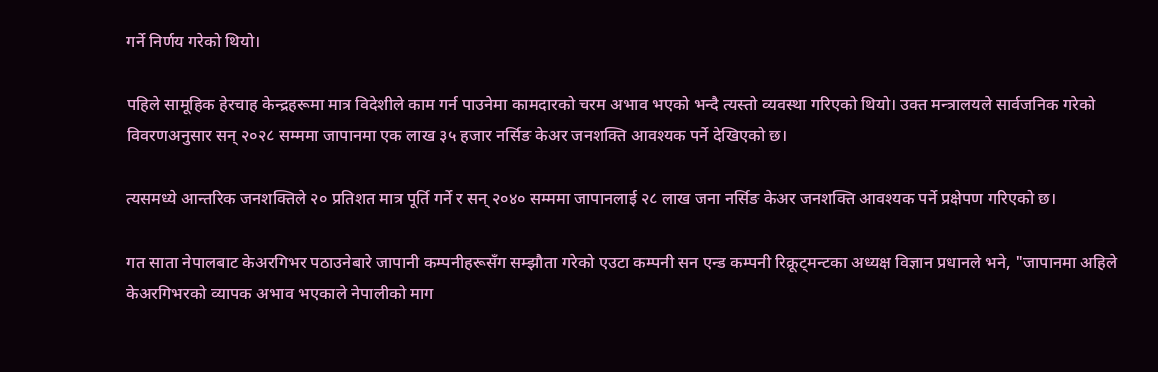गर्ने निर्णय गरेको थियो।

पहिले सामूहिक हेरचाह केन्द्रहरूमा मात्र विदेशीले काम गर्न पाउनेमा कामदारको चरम अभाव भएको भन्दै त्यस्तो व्यवस्था गरिएको थियो। उक्त मन्त्रालयले सार्वजनिक गरेको विवरणअनुसार सन् २०२८ सम्ममा जापानमा एक लाख ३५ हजार नर्सिङ केअर जनशक्ति आवश्यक पर्ने देखिएको छ।

त्यसमध्ये आन्तरिक जनशक्तिले २० प्रतिशत मात्र पूर्ति गर्ने र सन् २०४० सम्ममा जापानलाई २८ लाख जना नर्सिङ केअर जनशक्ति आवश्यक पर्ने प्रक्षेपण गरिएको छ।

गत साता नेपालबाट केअरगिभर पठाउनेबारे जापानी कम्पनीहरूसँग सम्झौता गरेको एउटा कम्पनी सन एन्ड कम्पनी रिक्रूट्मन्टका अध्यक्ष विज्ञान प्रधानले भने, "जापानमा अहिले केअरगिभरको व्यापक अभाव भएकाले नेपालीको माग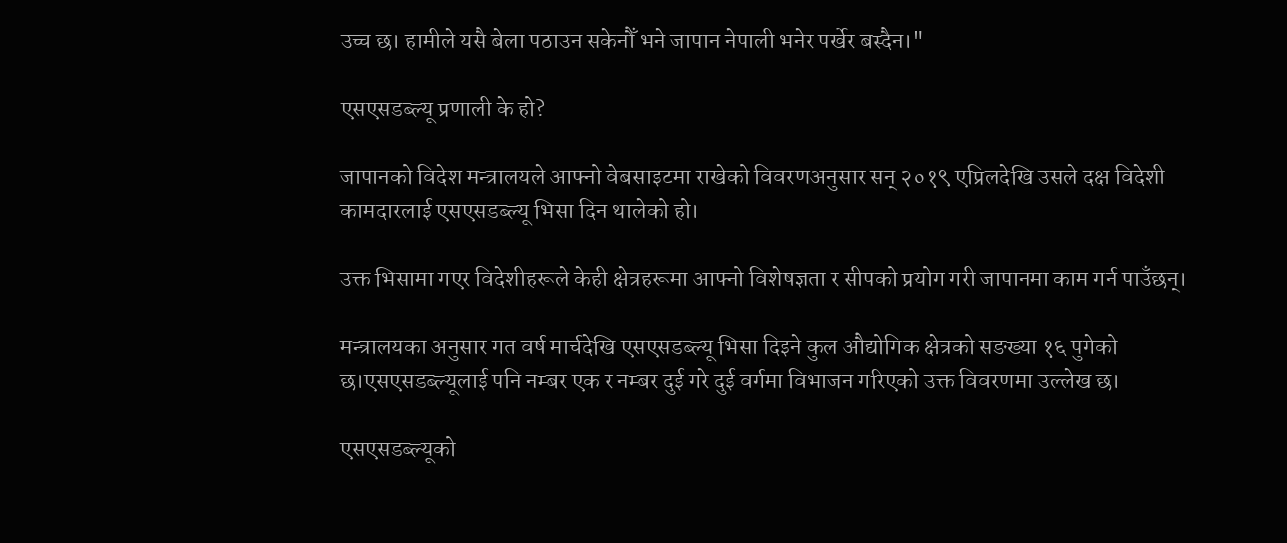उच्च छ। हामीले यसै बेला पठाउन सकेनौँ भने जापान नेपाली भनेर पर्खेर बस्दैन।"

एसएसडब्ल्यू प्रणाली के हो?

जापानको विदेश मन्त्रालयले आफ्नो वेबसाइटमा राखेको विवरणअनुसार सन् २०१९ एप्रिलदेखि उसले दक्ष विदेशी कामदारलाई एसएसडब्ल्यू भिसा दिन थालेको हो।

उक्त भिसामा गएर विदेशीहरूले केही क्षेत्रहरूमा आफ्नो विशेषज्ञता र सीपको प्रयोग गरी जापानमा काम गर्न पाउँछन्।

मन्त्रालयका अनुसार गत वर्ष मार्चदेखि एसएसडब्ल्यू भिसा दिइने कुल औद्योगिक क्षेत्रको सङख्या १६ पुगेको छ।एसएसडब्ल्यूलाई पनि नम्बर एक र नम्बर दुई गरे दुई वर्गमा विभाजन गरिएको उक्त विवरणमा उल्लेख छ।

एसएसडब्ल्यूको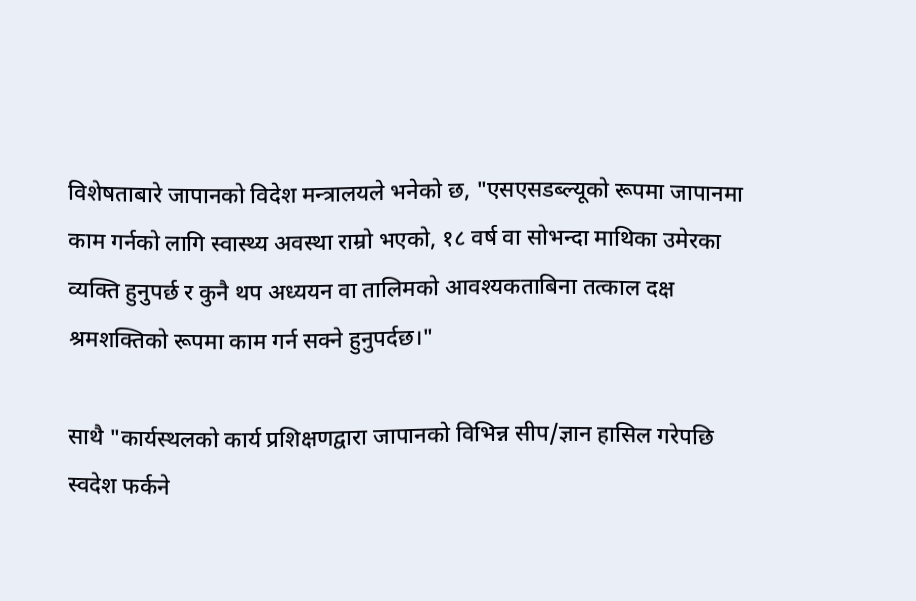विशेषताबारे जापानको विदेश मन्त्रालयले भनेको छ, "एसएसडब्ल्यूको रूपमा जापानमा काम गर्नको लागि स्वास्थ्य अवस्था राम्रो भएको, १८ वर्ष वा सोभन्दा माथिका उमेरका व्यक्ति हुनुपर्छ र कुनै थप अध्ययन वा तालिमको आवश्यकताबिना तत्काल दक्ष श्रमशक्तिको रूपमा काम गर्न सक्ने हुनुपर्दछ।"

साथै "कार्यस्थलको कार्य प्रशिक्षणद्वारा जापानको विभिन्न सीप/ज्ञान हासिल गरेपछि स्वदेश फर्कने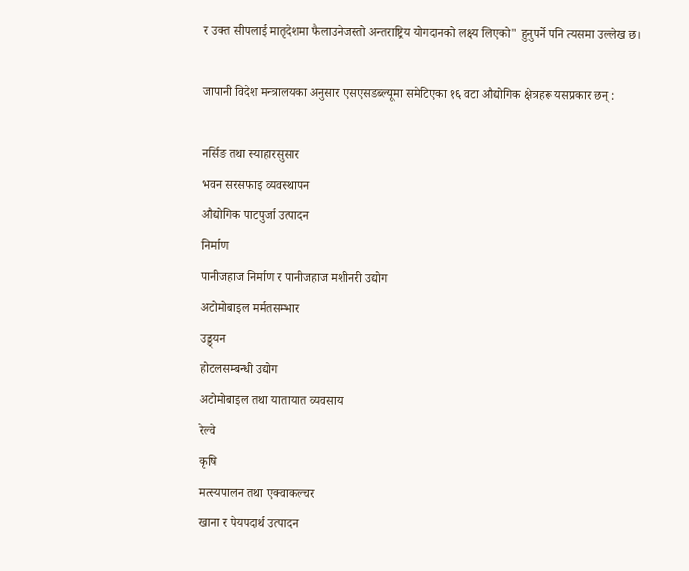र उक्त सीपलाई मातृदेशमा फैलाउनेजस्तो अन्तराष्ट्रिय योगदानको लक्ष्य लिएको" हुनुपर्ने पनि त्यसमा उल्लेख छ।

जापानी विदेश मन्त्रालयका अनुसार एसएसडब्ल्यूमा समेटिएका १६ वटा औद्योगिक क्षेत्रहरू यसप्रकार छन् :

नर्सिङ तथा स्याहारसुसार
भवन सरसफाइ व्यवस्थापन
औद्योगिक पाटपुर्जा उत्पादन
निर्माण
पानीजहाज निर्माण र पानीजहाज मशीनरी उद्योग
अटोमोबाइल मर्मतसम्भार
उड्ड्यन
होटलसम्बन्धी उद्योग
अटोमोबाइल तथा यातायात व्यवसाय
रेल्वे
कृषि
मत्स्यपालन तथा एक्वाकल्चर
खाना र पेयपदार्थ उत्पादन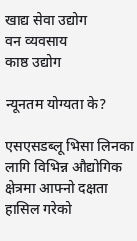खाद्य सेवा उद्योग
वन व्यवसाय
काष्ठ उद्योग

न्यूनतम योग्यता के?

एसएसडब्लू भिसा लिनका लागि विभिन्न औद्योगिक क्षेत्रमा आफ्नो दक्षता हासिल गरेको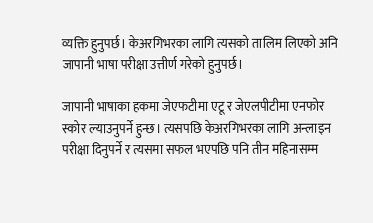व्यक्ति हुनुपर्छ। केअरगिभरका लागि त्यसको तालिम लिएको अनि जापानी भाषा परीक्षा उत्तीर्ण गरेको हुनुपर्छ।

जापानी भाषाका हकमा जेएफटीमा एटू र जेएलपीटीमा एनफोर स्कोर ल्याउनुपर्ने हुन्छ। त्यसपछि केअरगिभरका लागि अन्लाइन परीक्षा दिनुपर्ने र त्यसमा सफल भएपछि पनि तीन महिनासम्म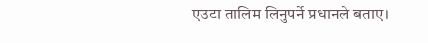एउटा तालिम लिनुपर्ने प्रधानले बताए।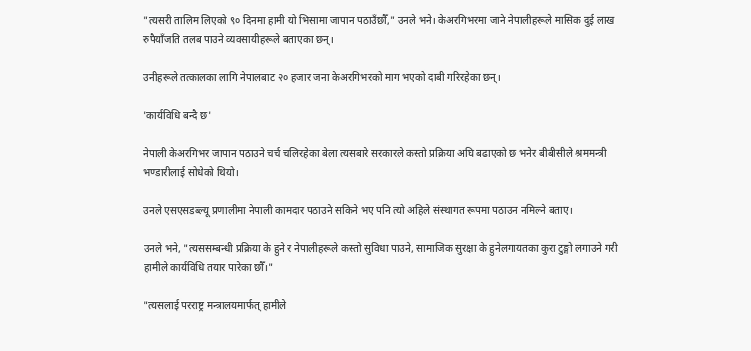"त्यसरी तालिम लिएको ९० दिनमा हामी यो भिसामा जापान पठाउँछौँ," उनले भने। केअरगिभरमा जाने नेपालीहरूले मासिक दुई लाख रुपैयाँजति तलब पाउने व्यवसायीहरूले बताएका छन्।

उनीहरूले तत्कालका लागि नेपालबाट २० हजार जना केअरगिभरको माग भएको दाबी गरिरहेका छन्।

'कार्यविधि बन्दै छ'

नेपाली केअरगिभर जापान पठाउने चर्च चलिरहेका बेला त्यसबारे सरकारले कस्तो प्रक्रिया अघि बढाएको छ भनेर बीबीसीले श्रममन्त्री भण्डारीलाई सोधेको थियो।

उनले एसएसडब्ल्यू प्रणालीमा नेपाली कामदार पठाउने सकिने भए पनि त्यो अहिले संस्थागत रूपमा पठाउन नमिल्ने बताए।

उनले भने, "त्यससम्बन्धी प्रक्रिया के हुने र नेपालीहरूले कस्तो सुविधा पाउने, सामाजिक सुरक्षा के हुनेलगायतका कुरा टुङ्गो लगाउने गरी हामीले कार्यविधि तयार पारेका छौँ।"

"त्यसलाई परराष्ट्र मन्त्रालयमार्फत् हामीले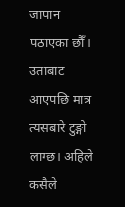जापान पठाएका छौँ। उताबाट आएपछि मात्र त्यसबारे टुङ्गो लाग्छ। अहिले कसैले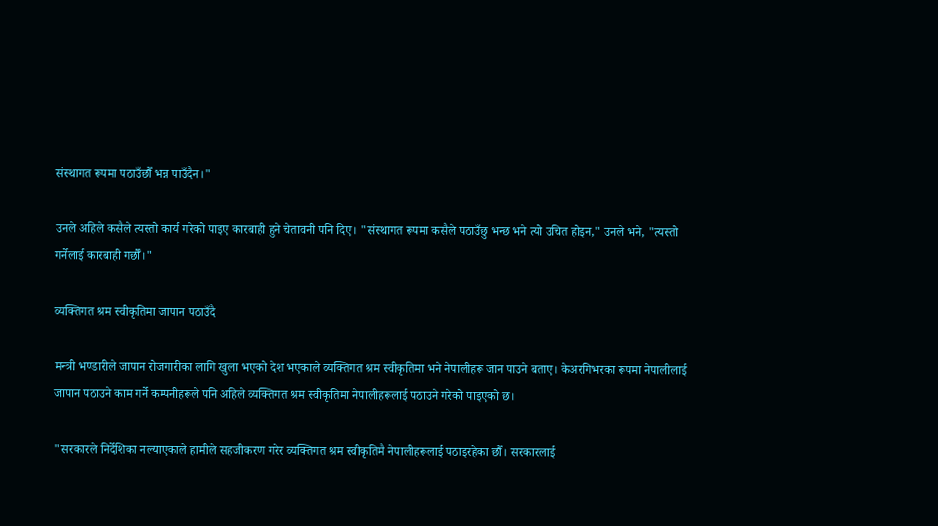संस्थागत रूपमा पठाउँछौँ भन्न पाउँदैन।"

उनले अहिले कसैले त्यस्तो कार्य गरेको पाइए कारबाही हुने चेतावनी पनि दिए। "संस्थागत रूपमा कसैले पठाउँछु भन्छ भने त्यो उचित होइन," उनले भने, "त्यस्तो गर्नेलाई कारबाही गर्छौँ।"

व्यक्तिगत श्रम स्वीकृतिमा जापान पठाउँदै

मन्त्री भण्डारीले जापान रोजगारीका लागि खुला भएको देश भएकाले व्यक्तिगत श्रम स्वीकृतिमा भने नेपालीहरू जान पाउने बताए। केअरगिभरका रूपमा नेपालीलाई जापान पठाउने काम गर्ने कम्पनीहरूले पनि अहिले व्यक्तिगत श्रम स्वीकृतिमा नेपालीहरूलाई पठाउने गरेको पाइएको छ।

"सरकारले निर्देशिका नल्याएकाले हामीले सहजीकरण गरेर व्यक्तिगत श्रम स्वीकृतिमै नेपालीहरूलाई पठाइरहेका छौँ। सरकारलाई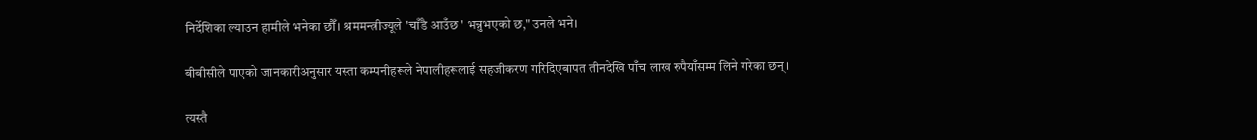निर्देशिका ल्याउन हामीले भनेका छौँ। श्रममन्त्रीज्यूले 'चाँडै आउँछ' भन्नुभएको छ," उनले भने।

बीबीसीले पाएको जानकारीअनुसार यस्ता कम्पनीहरूले नेपालीहरूलाई सहजीकरण गरिदिएबापत तीनदेखि पाँच लाख रुपैयाँसम्म लिने गरेका छन्।

त्यस्तै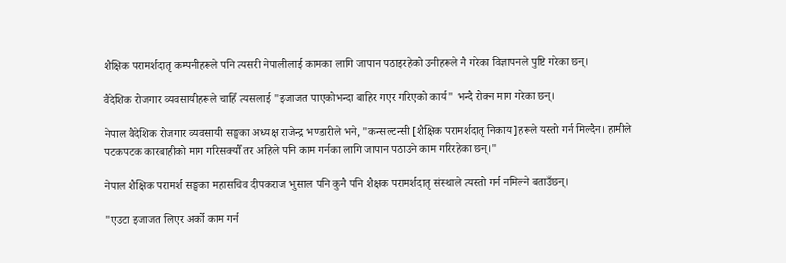शैक्षिक परामर्शदातृ कम्पनीहरूले पनि त्यसरी नेपालीलाई कामका लागि जापान पठाइरहेको उनीहरूले नै गरेका विज्ञापनले पुष्टि गरेका छन्।

वैदेशिक रोजगार व्यवसायीहरूले चाहिँ त्यसलाई "इजाजत पाएकोभन्दा बाहिर गएर गरिएको कार्य" भन्दै रोक्न माग गरेका छन्।

नेपाल वैदेशिक रोजगार व्यवसायी सङ्घका अध्यक्ष राजेन्द्र भण्डारीले भने, "कन्सल्टन्सी [शैक्षिक परामर्शदातृ निकाय]हरूले यस्तो गर्न मिल्दैन। हामीले पटकपटक कारबाहीको माग गरिसक्यौँ तर अहिले पनि काम गर्नका लागि जापान पठाउने काम गरिरहेका छन्।"

नेपाल शैक्षिक परामर्श सङ्घका महासचिव दीपकराज भुसाल पनि कुनै पनि शैक्षक परामर्शदातृ संस्थाले त्यस्तो गर्न नमिल्ने बताउँछन्।

"एउटा इजाजत लिएर अर्को काम गर्न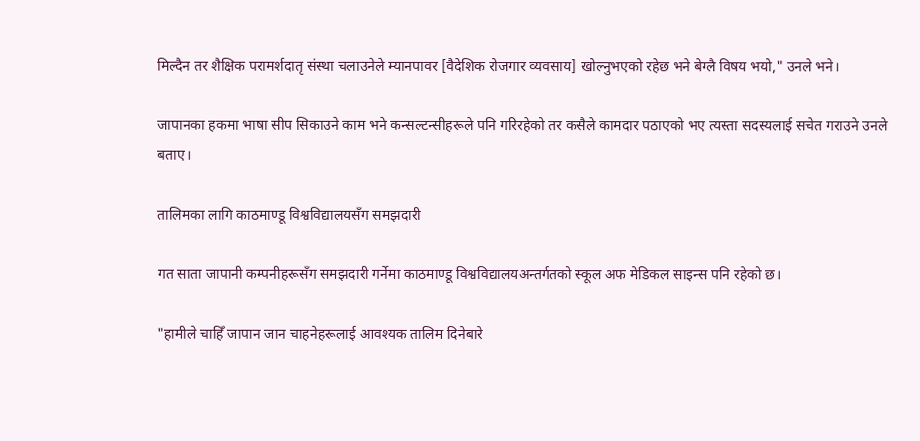मिल्दैन तर शैक्षिक परामर्शदातृ संस्था चलाउनेले म्यानपावर [वैदेशिक रोजगार व्यवसाय] खोल्नुभएको रहेछ भने बेग्लै विषय भयो," उनले भने।

जापानका हकमा भाषा सीप सिकाउने काम भने कन्सल्टन्सीहरूले पनि गरिरहेको तर कसैले कामदार पठाएको भए त्यस्ता सदस्यलाई सचेत गराउने उनले बताए।

तालिमका लागि काठमाण्डू विश्वविद्यालयसँग समझदारी

गत साता जापानी कम्पनीहरूसँग समझदारी गर्नेमा काठमाण्डू विश्वविद्यालयअन्तर्गतको स्कूल अफ मेडिकल साइन्स पनि रहेको छ।

"हामीले चाहिँ जापान जान चाहनेहरूलाई आवश्यक तालिम दिनेबारे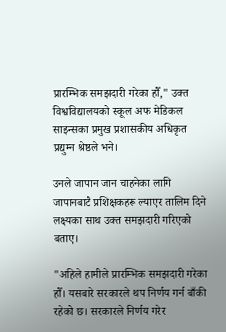प्रारम्भिक समझदारी गरेका हौँ," उक्त विश्वविद्यालयको स्कूल अफ मेडिकल साइन्सका प्रमुख प्रशासकीय अधिकृत प्रद्युम्न श्रेष्ठले भने।

उनले जापान जान चाहनेका लागि जापानबाटै प्रशिक्षकहरू ल्याएर तालिम दिने लक्ष्यका साथ उक्त समझदारी गरिएको बताए।

"अहिले हामीले प्रारम्भिक समझदारी गरेका हौँ। यसबारे सरकारले थप निर्णय गर्न बाँकी रहेको छ। सरकारले निर्णय गरेर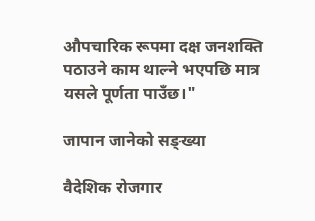औपचारिक रूपमा दक्ष जनशक्ति पठाउने काम थाल्ने भएपछि मात्र यसले पूर्णता पाउँछ।"

जापान जानेको सङ्ख्या

वैदेशिक रोजगार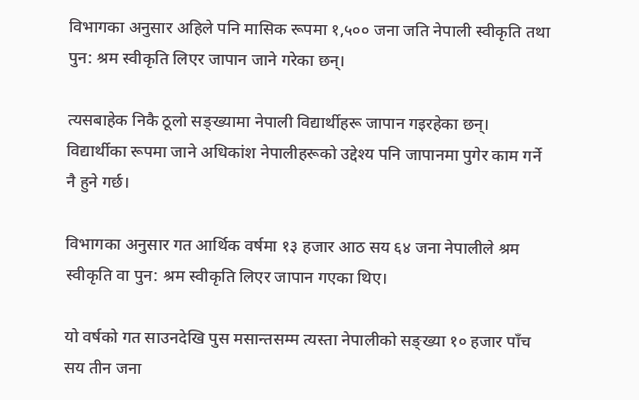विभागका अनुसार अहिले पनि मासिक रूपमा १,५०० जना जति नेपाली स्वीकृति तथा पुन: श्रम स्वीकृति लिएर जापान जाने गरेका छन्।

त्यसबाहेक निकै ठूलो सङ्ख्यामा नेपाली विद्यार्थीहरू जापान गइरहेका छन्। विद्यार्थीका रूपमा जाने अधिकांश नेपालीहरूको उद्देश्य पनि जापानमा पुगेर काम गर्ने नै हुने गर्छ।

विभागका अनुसार गत आर्थिक वर्षमा १३ हजार आठ सय ६४ जना नेपालीले श्रम स्वीकृति वा पुन: श्रम स्वीकृति लिएर जापान गएका थिए।

यो वर्षको गत साउनदेखि पुस मसान्तसम्म त्यस्ता नेपालीको सङ्ख्या १० हजार पाँच सय तीन जना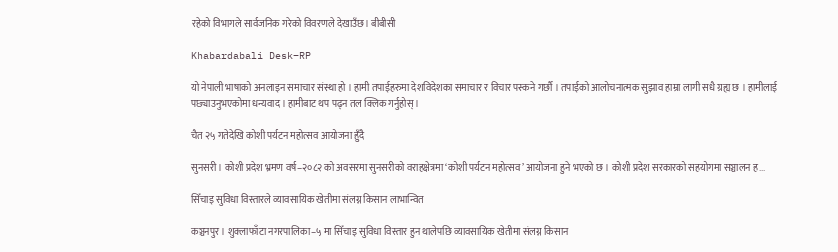रहेको विभागले सार्वजनिक गरेको विवरणले देखाउँछ। बीबीसी

Khabardabali Desk–RP

यो नेपाली भाषाको अनलाइन समाचार संस्था हो । हामी तपाईहरुमा देशविदेशका समाचार र विचार पस्कने गर्छौ । तपाईको आलोचनात्मक सुझाव हाम्रा लागी सधै ग्रह्य छ । हामीलाई पछ्याउनुभएकोमा धन्यवाद । हामीबाट थप पढ्न तल क्लिक गर्नुहोस् ।

चैत २५ गतेदेखि कोशी पर्यटन महोत्सव आयोजना हुँदै

सुनसरी । कोशी प्रदेश भ्रमण वर्ष–२०८२ को अवसरमा सुनसरीको वराहक्षेत्रमा ‘कोशी पर्यटन महोत्सव’ आयोजना हुने भएको छ । कोशी प्रदेश सरकारको सहयोगमा सञ्चालन ह...

सिँचाइ सुविधा विस्तारले व्यावसायिक खेतीमा संलग्न किसान लाभान्वित

कञ्चनपुर । शुक्लाफाँटा नगरपालिका–५ मा सिँचाइ सुविधा विस्तार हुन थालेपछि व्यावसायिक खेतीमा संलग्न किसान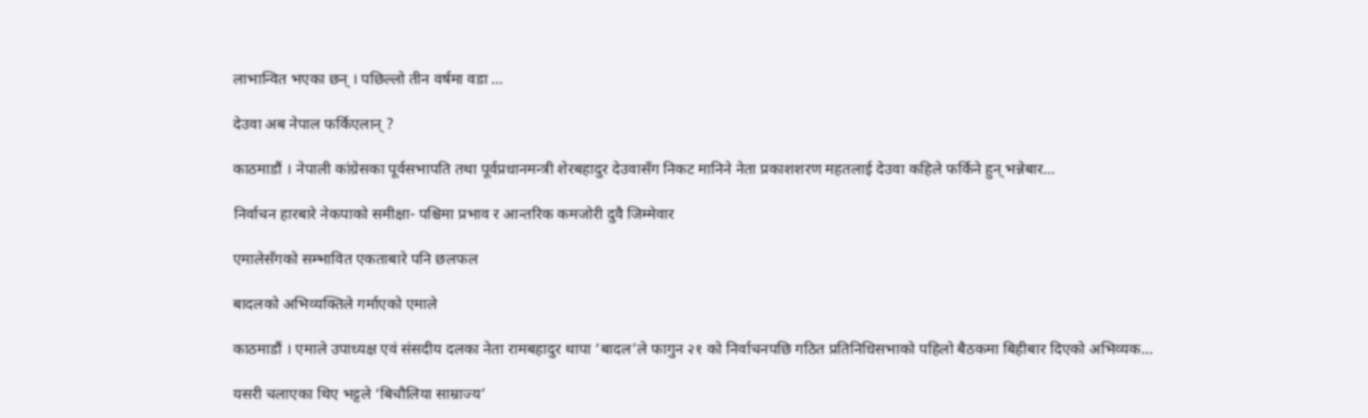लाभान्वित भएका छन् । पछिल्लो तीन वर्षमा वडा ...

देउवा अब नेपाल फर्किएलान् ?

काठमाडौं । नेपाली कांग्रेसका पूर्वसभापति तथा पूर्वप्रधानमन्त्री शेरबहादुर देउवासँग निकट मानिने नेता प्रकाशशरण महतलाई देउवा कहिले फर्किने हुन् भन्नेबार...

निर्वाचन हारबारे नेकपाको समीक्षा- पश्चिमा प्रभाव र आन्तरिक कमजोरी दुवै जिम्मेवार

एमालेसँगको सम्भावित एकताबारे पनि छलफल

बादलको अभिव्यक्तिले गर्माएको एमाले

काठमाडौं । एमाले उपाध्यक्ष एवं संसदीय दलका नेता रामबहादुर थापा ‘बादल’ले फागुन २१ को निर्वाचनपछि गठित प्रतिनिधिसभाको पहिलो बैठकमा बिहीबार दिएको अभिव्यक...

यसरी चलाएका थिए भट्टले ‘बिचौलिया साम्राज्य’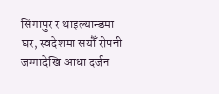सिंगापुर र थाइल्यान्डमा घर, स्वदेशमा सयौँ रोपनी जग्गादेखि आधा दर्जन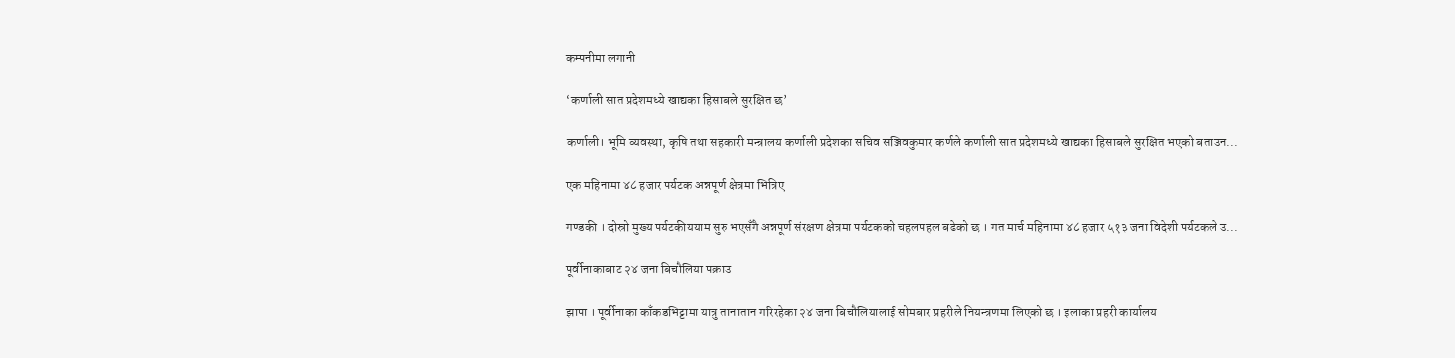कम्पनीमा लगानी

‘कर्णाली सात प्रदेशमध्ये खाद्यका हिसाबले सुरक्षित छ’

कर्णाली। भूमि व्यवस्था, कृषि तथा सहकारी मन्त्रालय कर्णाली प्रदेशका सचिव सञ्जिवकुमार कर्णले कर्णाली सात प्रदेशमध्ये खाद्यका हिसाबले सुरक्षित भएको बताउन...

एक महिनामा ४८ हजार पर्यटक अन्नपूर्ण क्षेत्रमा भित्रिए

गण्डकी । दोस्रो मुख्य पर्यटकीययाम सुरु भएसँगै अन्नपूर्ण संरक्षण क्षेत्रमा पर्यटकको चहलपहल बढेको छ । गत मार्च महिनामा ४८ हजार ५१३ जना विदेशी पर्यटकले उ...

पूर्वीनाकाबाट २४ जना बिचौलिया पक्राउ

झापा । पूर्वीनाका काँकडभिट्टामा यात्रु तानातान गरिरहेका २४ जना बिचौलियालाई सोमबार प्रहरीले नियन्त्रणमा लिएको छ । इलाका प्रहरी कार्यालय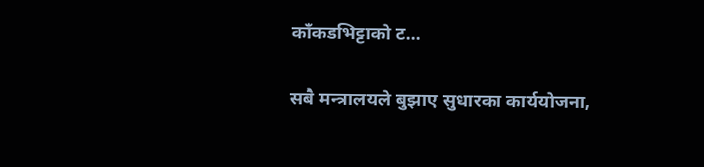काँकडभिट्टाको ट...

सबै मन्त्रालयले बुझाए सुधारका कार्ययोजना,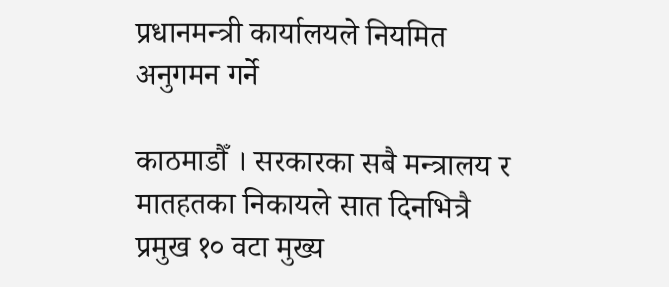प्रधानमन्त्री कार्यालयले नियमित अनुगमन गर्ने

काठमाडौँ । सरकारका सबै मन्त्रालय र मातहतका निकायले सात दिनभित्रै प्रमुख १० वटा मुख्य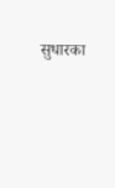सुधारका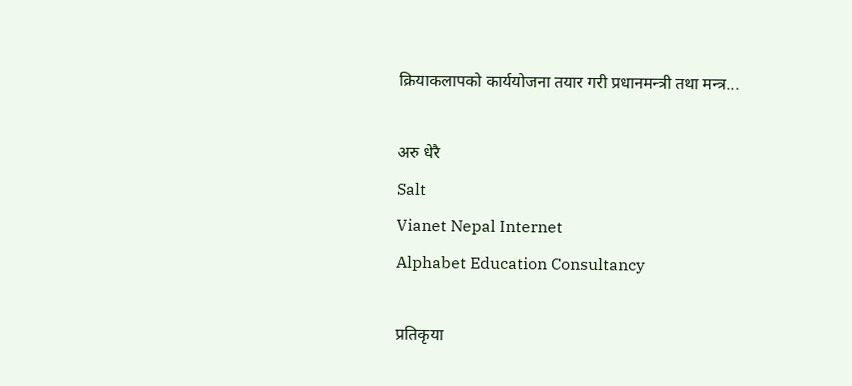क्रियाकलापको कार्ययोजना तयार गरी प्रधानमन्त्री तथा मन्त्र...

अरु धेरै
Salt
Vianet Nepal Internet
Alphabet Education Consultancy

प्रतिकृया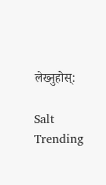लेख्नुहोस्:

Salt Trending